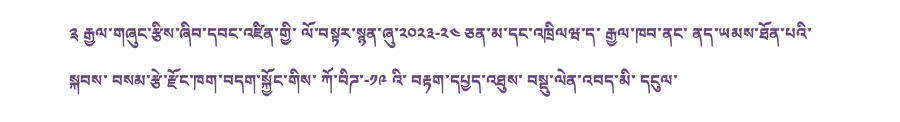༉ རྒྱལ་གཞུང་རྩིས་ཞིབ་དབང་འཛིན་གྱི་ ལོ་བསྟར་སྙན་ཞུ་༢༠༢༣-༢༤ ཅན་མ་དང་འཁྲིལཝ་ད་ རྒྱལ་ཁབ་ནང་ ནད་ཡམས་ཐོན་པའི་སྐབས་ བསམ་རྩེ་རྫོང་ཁག་བདག་སྐྱོང་གིས་ ཀོ་བིཌ་-༡༩ འི་ བརྟག་དཔྱད་འཐུས་ བསྡུ་ལེན་འབད་མི་ དངུལ་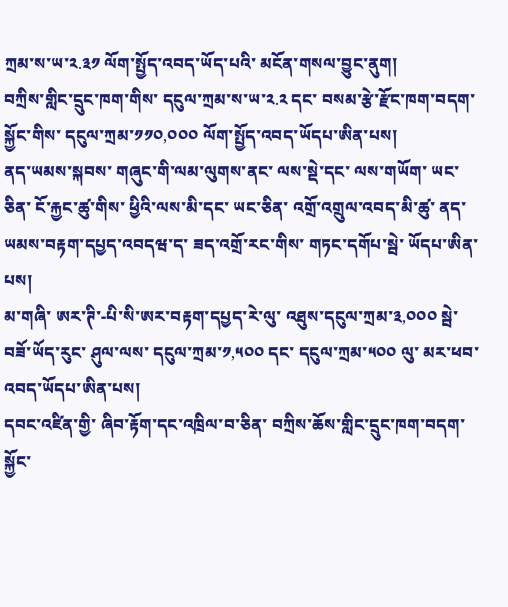ཀྲམ་ས་ཡ་༢.༣༡ ལོག་སྤྱོད་འབད་ཡོད་པའི་ མངོན་གསལ་བྱུང་ནུག།
བཀྲིས་གླིང་དྲུང་ཁག་གིས་ དངུལ་ཀྲམ་ས་ཡ་༢.༢ དང་ བསམ་རྩེ་རྫོང་ཁག་བདག་སྐྱོང་གིས་ དངུལ་ཀྲམ་༡༡༠,༠༠༠ ལོག་སྤྱོད་འབད་ཡོདཔ་ཨིན་པས།
ནད་ཡམས་སྐབས་ གཞུང་གི་ལམ་ལུགས་ནང་ ལས་སྡེ་དང་ ལས་གཡོག་ ཡང་ཅིན་ ངོ་རྐྱང་ཚུ་གིས་ ཕྱིའི་ལས་མི་དང་ ཡང་ཅིན་ འགྲོ་འགྲུལ་འབད་མི་ཚུ་ ནད་ཡམས་བརྟག་དཔྱད་འབདཝ་ད་ ཟད་འགྲོ་རང་གིས་ གཏང་དགོཔ་སྦེ་ ཡོདཔ་ཨིན་པས།
མ་གཞི་ ཨར་ཊི་-པི་སི་ཨར་བརྟག་དཔྱད་རེ་ལུ་ འཐུས་དངུལ་ཀྲམ་༣,༠༠༠ སྦེ་ བཟོ་ཡོད་རུང་ ཤུལ་ལས་ དངུལ་ཀྲམ་༡,༥༠༠ དང་ དངུལ་ཀྲམ་༥༠༠ ལུ་ མར་ཕབ་འབད་ཡོདཔ་ཨིན་པས།
དབང་འཛིན་གྱི་ ཞིབ་རྟོག་དང་འཁྲིལ་བ་ཅིན་ བཀྲིས་ཆོས་གླིང་དྲུང་ཁག་བདག་སྐྱོང་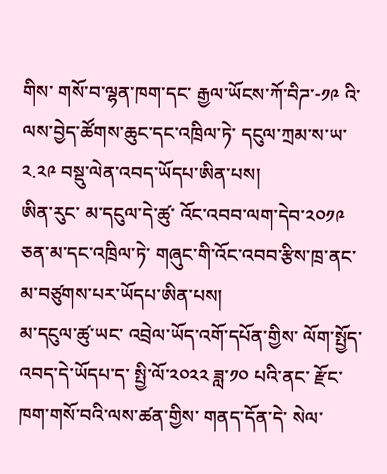གིས་ གསོ་བ་ལྷན་ཁག་དང་ རྒྱལ་ཡོངས་ཀོ་བིཌ་-༡༩ འི་ ལས་བྱེད་ཚོགས་ཆུང་དང་འཁྲིལ་ཏེ་ དངུལ་ཀྲམ་ས་ཡ་༢.༢༩ བསྡུ་ལེན་འབད་ཡོདཔ་ཨིན་པས།
ཨིན་རུང་ མ་དངུལ་དེ་ཚུ་ འོང་འབབ་ལག་དེབ་༢༠༡༩ ཅན་མ་དང་འཁྲིལ་ཏེ་ གཞུང་གི་འོང་འབབ་རྩིས་ཁྲ་ནང་ མ་བཙུགས་པར་ཡོདཔ་ཨིན་པས།
མ་དངུལ་ཚུ་ཡང་ འབྲེལ་ཡོད་འགོ་དཔོན་གྱིས་ ལོག་སྤྱོད་འབད་དེ་ཡོདཔ་ད་ སྤྱི་ལོ་༢༠༢༢ ཟླ་༡༠ པའི་ནང་ རྫོང་ཁག་གསོ་བའི་ལས་ཚན་གྱིས་ གནད་དོན་དེ་ སེལ་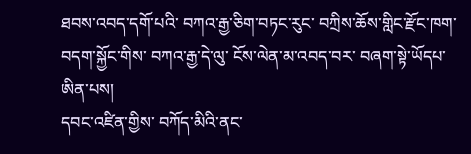ཐབས་འབད་དགོ་པའི་ བཀའ་རྒྱ་ཅིག་བཏང་རུང་ བཀྲིས་ཆོས་གླིང་རྫོང་ཁག་བདག་སྐྱོང་གིས་ བཀའ་རྒྱ་དེ་ལུ་ ངོས་ལེན་མ་འབད་བར་ བཞག་སྟེ་ཡོདཔ་ཨིན་པས།
དབང་འཛིན་གྱིས་ བཀོད་མིའི་ནང་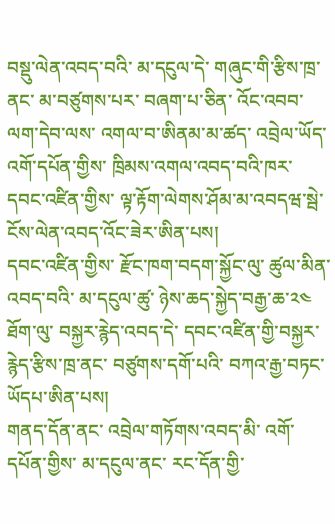བསྡུ་ལེན་འབད་བའི་ མ་དངུལ་དེ་ གཞུང་གི་རྩིས་ཁྲ་ནང་ མ་བཙུགས་པར་ བཞག་པ་ཅིན་ འོང་འབབ་ལག་དེབ་ལས་ འགལ་བ་ཨིནམ་མ་ཚད་ འབྲེལ་ཡོད་འགོ་དཔོན་གྱིས་ ཁྲིམས་འགལ་འབད་བའི་ཁར་ དབང་འཛིན་གྱིས་ ལྟ་རྟོག་ལེགས་ཤོམ་མ་འབདཝ་སྦེ་ ངོས་ལེན་འབད་འོང་ཟེར་ཨིན་པས།
དབང་འཛིན་གྱིས་ རྫོང་ཁག་བདག་སྐྱོང་ལུ་ ཚུལ་མིན་འབད་བའི་ མ་དངུལ་ཚུ་ ཉེས་ཆད་སྐྱེད་བརྒྱ་ཆ་༢༤ ཐོག་ལུ་ བསྐྱར་རྙེད་འབད་དེ་ དབང་འཛིན་གྱི་བསྐྱར་རྙེད་རྩིས་ཁྲ་ནང་ བཙུགས་དགོ་པའི་ བཀའ་རྒྱ་བཏང་ཡོདཔ་ཨིན་པས།
གནད་དོན་ནང་ འབྲེལ་གཏོགས་འབད་མི་ འགོ་དཔོན་གྱིས་ མ་དངུལ་ནང་ རང་དོན་གྱི་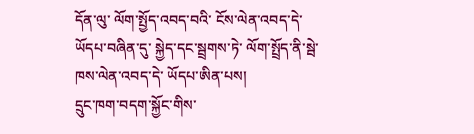དོན་ལུ་ ལོག་སྤྱོད་འབད་བའི་ ངོས་ལེན་འབད་དེ་ཡོདཔ་བཞིན་དུ་ སྐྱེད་དང་སྦྲགས་ཏེ་ ལོག་སྤྲོད་ནི་སྦེ་ ཁས་ལེན་འབད་དེ་ ཡོདཔ་ཨིན་པས།
དྲུང་ཁག་བདག་སྐྱོང་གིས་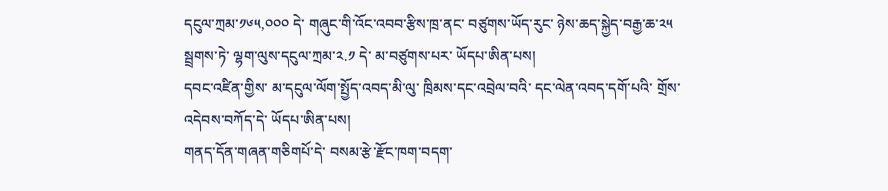དངུལ་ཀྲམ་༡༦༥,༠༠༠ དེ་ གཞུང་གི་འོང་འབབ་རྩིས་ཁྲ་ནང་ བཙུགས་ཡོད་རུང་ ཉེས་ཆད་སྐྱེད་བརྒྱ་ཆ་༢༥ སྦྲགས་ཏེ་ ལྷག་ལུས་དངུལ་ཀྲམ་༢.༡ དེ་ མ་བཙུགས་པར་ ཡོདཔ་ཨིན་པས།
དབང་འཛིན་གྱིས་ མ་དངུལ་ལོག་སྤྱོད་འབད་མི་ལུ་ ཁྲིམས་དང་འབྲེལ་བའི་ དང་ལེན་འབད་དགོ་པའི་ གྲོས་འདེབས་བཀོད་དེ་ ཡོདཔ་ཨིན་པས།
གནད་དོན་གཞན་གཅིགཔོ་དེ་ བསམ་རྩེ་རྫོང་ཁག་བདག་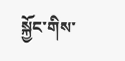སྐྱོང་གིས་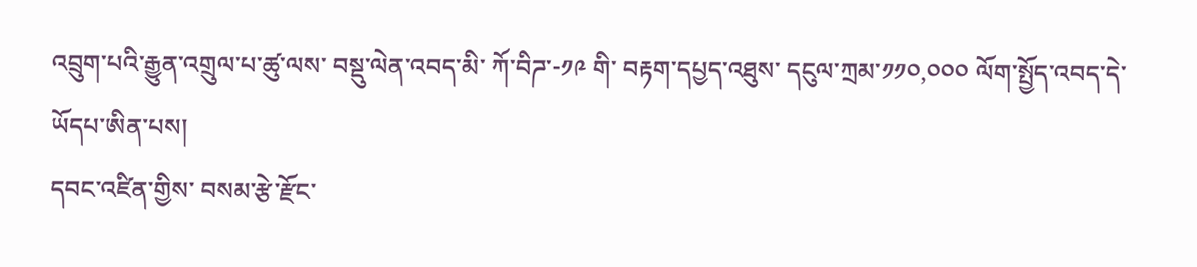འབྲུག་པའི་རྒྱུན་འགྲུལ་པ་ཚུ་ལས་ བསྡུ་ལེན་འབད་མི་ ཀོ་བིཌ་-༡༩ གི་ བརྟག་དཔྱད་འཐུས་ དངུལ་ཀྲམ་༡༡༠,༠༠༠ ལོག་སྤྱོད་འབད་དེ་ ཡོདཔ་ཨིན་པས།
དབང་འཛིན་གྱིས་ བསམ་རྩེ་རྫོང་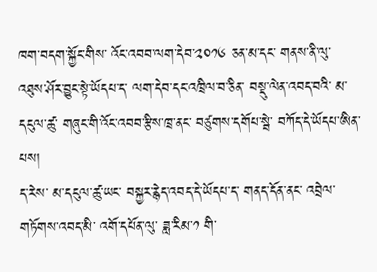ཁག་བདག་སྐྱོང་གིས་ འོང་འབབ་ལག་དེབ་༢༠༡༦ ཅན་མ་དང་ གནས་ནི་ལུ་ འཐུས་ཤོར་བྱུང་སྟེ་ཡོདཔ་ད་ ལག་དེབ་དང་འཁྲིལ་བ་ཅིན་ བསྡུ་ལེན་འབད་བའི་ མ་དངུལ་ཚུ་ གཞུང་གི་འོང་འབབ་རྩིས་ཁྲ་ནང་ བཙུགས་དགོཔ་སྦེ་ བཀོད་དེ་ཡོདཔ་ཨིན་པས།
ད་རེས་ མ་དངུལ་ཚུ་ཡང་ བསྐྱར་རྙེད་འབད་དེ་ཡོདཔ་ད་ གནད་དོན་ནང་ འབྲེལ་གཏོགས་འབད་མི་ འགོ་དཔོན་ལུ་ ཟླ་རིམ་༡ གི་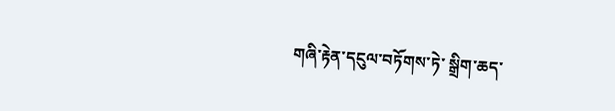གཞི་རྟེན་དངུལ་བཏོགས་ཏེ་ སྒྲིག་ཆད་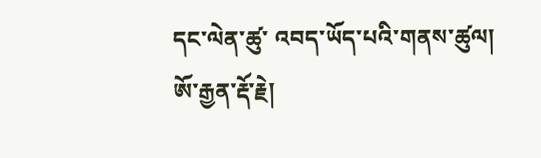དང་ལེན་ཚུ་ འབད་ཡོད་པའི་གནས་ཚུལ།
ཨོ་རྒྱན་རྡོ་རྗེ།